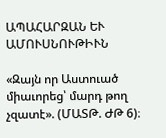ԱՊԱՀԱՐԶԱՆ ԵՒ ԱՄՈՒՍՆՈՒԹԻՒՆ

«Զայն որ Աստուած միաւորեց՝ մարդ թող չզատէ». (ՄԱՏԹ. ԺԹ 6)։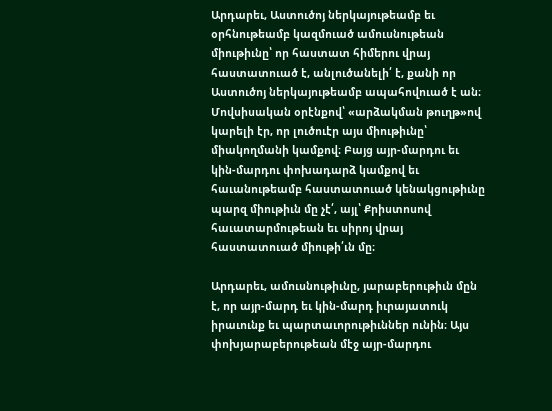Արդարեւ, Աստուծոյ ներկայութեամբ եւ օրհնութեամբ կազմուած ամուսնութեան միութիւնը՝ որ հաստատ հիմերու վրայ հաստատուած է, անլուծանելի՛ է, քանի որ Աստուծոյ ներկայութեամբ ապահովուած է ան։ Մովսիսական օրէնքով՝ «արձակման թուղթ»ով կարելի էր, որ լուծուէր այս միութիւնը՝ միակողմանի կամքով։ Բայց այր-մարդու եւ կին-մարդու փոխադարձ կամքով եւ հաւանութեամբ հաստատուած կենակցութիւնը պարզ միութիւն մը չէ՛, այլ՝ Քրիստոսով հաւատարմութեան եւ սիրոյ վրայ հաստատուած միութի՛ւն մը։

Արդարեւ, ամուսնութիւնը, յարաբերութիւն մըն է, որ այր-մարդ եւ կին-մարդ իւրայատուկ իրաւունք եւ պարտաւորութիւններ ունին։ Այս փոխյարաբերութեան մէջ այր-մարդու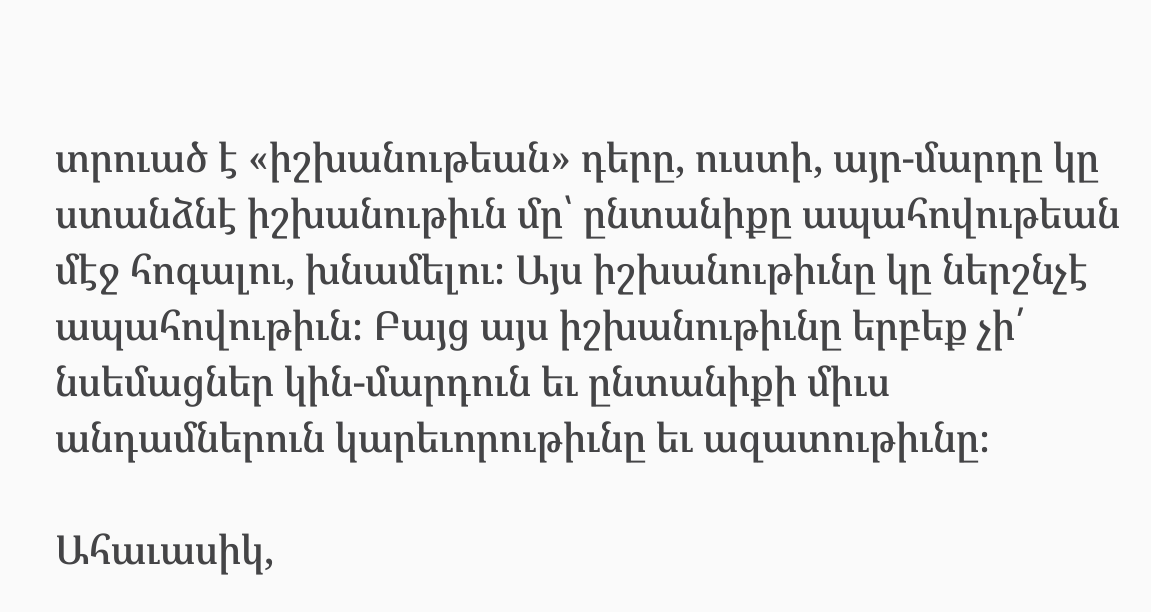տրուած է «իշխանութեան» դերը, ուստի, այր-մարդը կը ստանձնէ իշխանութիւն մը՝ ընտանիքը ապահովութեան մէջ հոգալու, խնամելու։ Այս իշխանութիւնը կը ներշնչէ ապահովութիւն։ Բայց այս իշխանութիւնը երբեք չի՛ նսեմացներ կին-մարդուն եւ ընտանիքի միւս անդամներուն կարեւորութիւնը եւ ազատութիւնը։

Ահաւասիկ,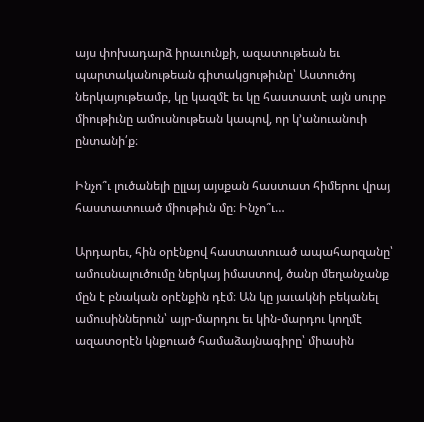այս փոխադարձ իրաւունքի, ազատութեան եւ պարտականութեան գիտակցութիւնը՝ Աստուծոյ ներկայութեամբ, կը կազմէ եւ կը հաստատէ այն սուրբ միութիւնը ամուսնութեան կապով, որ կ՚անուանուի ընտանի՛ք։

Ինչո՞ւ լուծանելի ըլլայ այսքան հաստատ հիմերու վրայ հաստատուած միութիւն մը։ Ինչո՞ւ…

Արդարեւ, հին օրէնքով հաստատուած ապահարզանը՝ ամուսնալուծումը ներկայ իմաստով, ծանր մեղանչանք մըն է բնական օրէնքին դէմ։ Ան կը յաւակնի բեկանել ամուսիններուն՝ այր-մարդու եւ կին-մարդու կողմէ ազատօրէն կնքուած համաձայնագիրը՝ միասին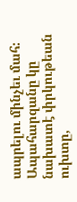ապրելու մինչեւ մահ։ Ապահարզանը կը նախատէ փրկութեան ուխտը,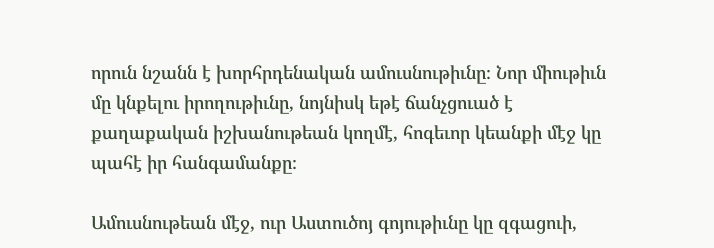որուն նշանն է խորհրդենական ամուսնութիւնը։ Նոր միութիւն մը կնքելու իրողութիւնը, նոյնիսկ եթէ ճանչցուած է քաղաքական իշխանութեան կողմէ, հոգեւոր կեանքի մէջ կը պահէ իր հանգամանքը։

Ամուսնութեան մէջ, ուր Աստուծոյ գոյութիւնը կը զգացուի,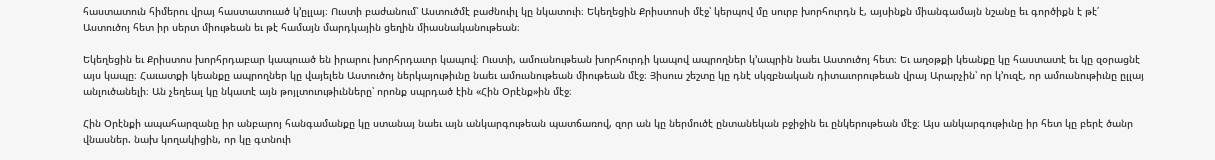հաստատուն հիմերու վրայ հաստատուած կ՚ըլլայ։ Ուստի բաժանում՝ Աստուծմէ բաժնուիլ կը նկատուի։ Եկեղեցին Քրիստոսի մէջ՝ կերպով մը սուրբ խորհուրդն է, այսինքն միանգամայն նշանը եւ գործիքն է թէ՛ Աստուծոյ հետ իր սերտ միութեան եւ թէ համայն մարդկային ցեղին միասնականութեան։

Եկեղեցին եւ Քրիստոս խորհրդաբար կապուած են իրարու խորհրդաւոր կապով։ Ուստի, ամուսնութեան խորհուրդի կապով ապրողներ կ՚ապրին նաեւ Աստուծոյ հետ։ Եւ աղօթքի կեանքը կը հաստատէ եւ կը զօրացնէ այս կապը։ Հաւատքի կեանքը ապրողներ կը վայելեն Աստուծոյ ներկայութիւնը նաեւ ամուսնութեան միութեան մէջ։ Յիսուս շեշտը կը դնէ սկզբնական դիտաւորութեան վրայ Արարչին՝ որ կ՚ուզէ, որ ամուսնութիւնը ըլլայ անլուծանելի։ Ան չեղեալ կը նկատէ այն թոյլտուութիւնները՝ որոնք սպրդած էին «Հին Օրէնք»ին մէջ։

Հին Օրէնքի ապահարզանը իր անբարոյ հանգամանքը կը ստանայ նաեւ այն անկարգութեան պատճառով, զոր ան կը ներմուծէ ընտանեկան բջիջին եւ ընկերութեան մէջ։ Այս անկարգութիւնը իր հետ կը բերէ ծանր վնասներ. նախ կողակիցին, որ կը գտնուի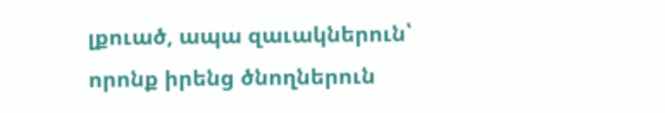լքուած, ապա զաւակներուն՝ որոնք իրենց ծնողներուն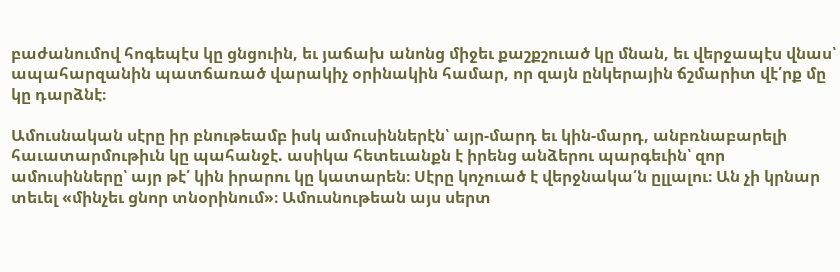բաժանումով հոգեպէս կը ցնցուին, եւ յաճախ անոնց միջեւ քաշքշուած կը մնան, եւ վերջապէս վնաս՝ ապահարզանին պատճառած վարակիչ օրինակին համար, որ զայն ընկերային ճշմարիտ վէ՛րք մը կը դարձնէ։

Ամուսնական սէրը իր բնութեամբ իսկ ամուսիններէն՝ այր-մարդ եւ կին-մարդ, անբռնաբարելի հաւատարմութիւն կը պահանջէ. ասիկա հետեւանքն է իրենց անձերու պարգեւին՝ զոր ամուսինները՝ այր թէ՛ կին իրարու կը կատարեն։ Սէրը կոչուած է վերջնակա՛ն ըլլալու։ Ան չի կրնար տեւել «մինչեւ ցնոր տնօրինում»։ Ամուսնութեան այս սերտ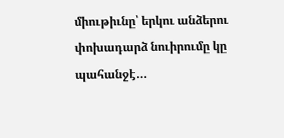միութիւնը՝ երկու անձերու փոխադարձ նուիրումը կը պահանջէ…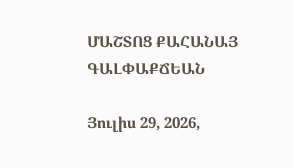ՄԱՇՏՈՑ ՔԱՀԱՆԱՅ ԳԱԼՓԱՔՃԵԱՆ

Յուլիս 29, 2026,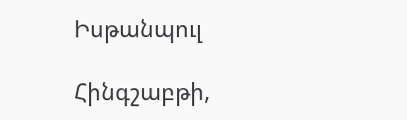Իսթանպուլ

Հինգշաբթի,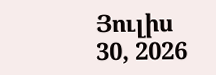Յուլիս 30, 2026